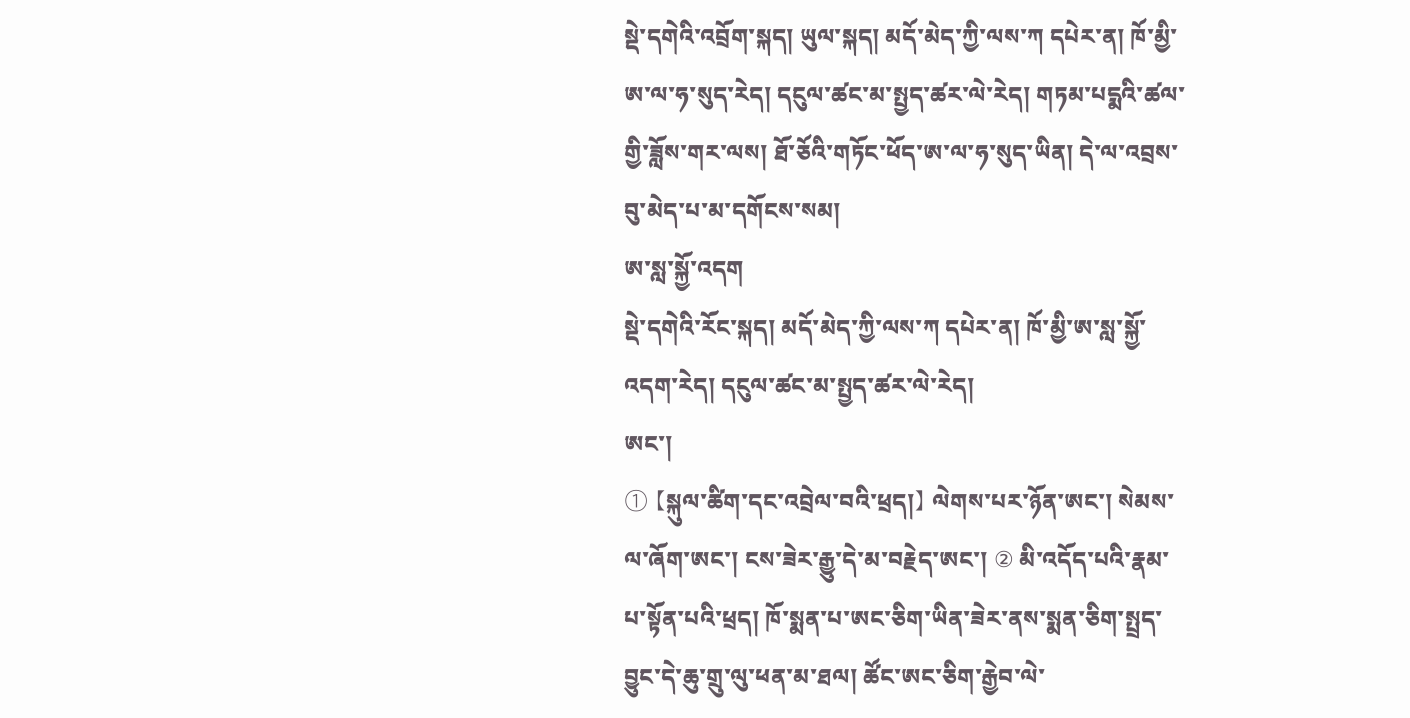སྡེ་དགེའི་འབྲོག་སྐད། ཡུལ་སྐད། མདོ་མེད་ཀྱི་ལས་ཀ དཔེར་ན། ཁོ་མྱི་ཨ་ལ་ཧ་སུད་རེད། དངུལ་ཚང་མ་སྤྱད་ཚར་ལེ་རེད། གཏམ་པདྨའི་ཚལ་གྱི་ཟློས་གར་ལས། ཐོ་ཅོའི་གཏོང་ཕོད་ཨ་ལ་ཧ་སུད་ཡིན། དེ་ལ་འབྲས་བུ་མེད་པ་མ་དགོངས་སམ།
ཨ་སླ་སྐྱོ་འདག
སྡེ་དགེའི་རོང་སྐད། མདོ་མེད་ཀྱི་ལས་ཀ དཔེར་ན། ཁོ་མྱི་ཨ་སླ་སྐྱོ་འདག་རེད། དངུལ་ཚང་མ་སྤྱད་ཚར་ལེ་རེད།
ཨང་།
① 【སྐུལ་ཚིག་དང་འབྲེལ་བའི་ཕྲད།】 ལེགས་པར་ཉོན་ཨང་། སེམས་ལ་ཞོག་ཨང་། ངས་ཟེར་རྒྱུ་དེ་མ་བརྗེད་ཨང་། ② མི་འདོད་པའི་རྣམ་པ་སྟོན་པའི་ཕྲད། ཁོ་སྨན་པ་ཨང་ཅིག་ཡིན་ཟེར་ནས་སྨན་ཅིག་སྤྲད་བྱུང་དེ་ཆུ་གྲུ་ལུ་ཕན་མ་ཐལ། ཚོང་ཨང་ཅིག་རྒྱེབ་ལེ་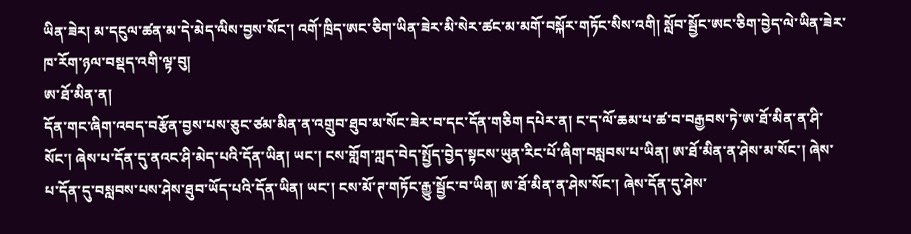ཡིན་ཟེར། མ་དངུལ་ཚན་མ་དེ་མེད་ལིས་བྱས་སོང་། འགོ་ཁྲིད་ཨང་ཅིག་ཡིན་ཟེར་མི་སེར་ཚང་མ་མགོ་བསྐོར་གཏོང་སིས་འགི། སློབ་སྦྱོང་ཨང་ཅིག་བྱེད་ལེ་ཡིན་ཟེར་ཁ་རོག་ཉལ་བསྡད་འགི་ལྟ་བུ།
ཨ་ཐོ་མིན་ན།
དོན་གང་ཞིག་འབད་བརྩོན་བྱས་པས་ཅུང་ཙམ་མིན་ན་འགྲུབ་ཐུབ་མ་སོང་ཟེར་བ་དང་དོན་གཅིག དཔེར་ན། ང་ད་ལོ་ཆམ་པ་ཚ་བ་བརྒྱབས་ཏེ་ཨ་ཐོ་མིན་ན་ཤི་སོང་། ཞེས་པ་དོན་དུ་ནའང་ཤི་མེད་པའི་དོན་ཡིན། ཡང་། ངས་གློག་ཀླད་བེད་སྤྱོད་བྱེད་སྟངས་ཡུན་རིང་པོ་ཞིག་བསླབས་པ་ཡིན། ཨ་ཐོ་མིན་ན་ཤེས་མ་སོང་། ཞེས་པ་དོན་དུ་བསླབས་པས་ཤེས་ཐུབ་ཡོད་པའི་དོན་ཡིན། ཡང་། ངས་མོ་ཊ་གཏོང་རྒྱུ་སྦྱོང་བ་ཡིན། ཨ་ཐོ་མིན་ན་ཤེས་སོང་། ཞེས་དོན་དུ་ཤེས་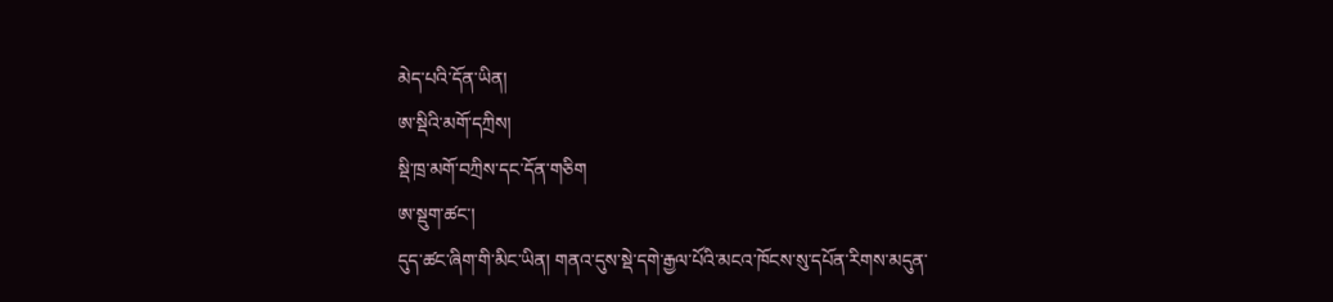མེད་པའི་དོན་ཡིན།
ཨ་སྡིའི་མགོ་དཀྲིས།
སྡི་ཁྲ་མགོ་བཀྲིས་དང་དོན་གཅིག
ཨ་སྡུག་ཚང་།
དུད་ཚང་ཞིག་གི་མིང་ཡིན། གནའ་དུས་སྡེ་དགེ་རྒྱལ་པོའི་མངའ་ཁོངས་སུ་དཔོན་རིགས་མདུན་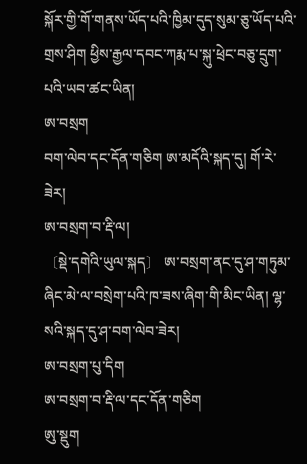སྐོར་གྱི་གོ་གནས་ཡོད་པའི་ཁྱིམ་དུད་སུམ་ཅུ་ཡོད་པའི་གྲས་ཤིག ཕྱིས་རྒྱལ་དབང་ཀརྨ་པ་སྐུ་ཕྲེང་བཅུ་དྲུག་པའི་ཡབ་ཚང་ཡིན།
ཨ་བསྲག
བག་ལེབ་དང་དོན་གཅིག ཨ་མདོའི་སྐད་དུ། གོ་རེ་ཟེར།
ཨ་བསྲག་བ་རྡི་ལ།
〔སྡེ་དགེའི་ཡུལ་སྐད〕 ཨ་བསྲག་ནང་དུ་ཤ་གཏུམ་ཞིང་མེ་ལ་བསྲེག་པའི་ཁ་ཟས་ཞིག་གི་མིང་ཡིན། ལྷ་སའི་སྐད་དུ་ཤ་བག་ལེབ་ཟེར།
ཨ་བསྲག་པུ་དིག
ཨ་བསྲག་བ་རྡི་ལ་དང་དོན་གཅིག
ཨུ་སྡུག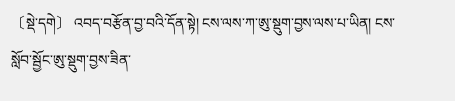〔སྡེ་དགེ〕 འབད་བརྩོན་བྱ་བའི་དོན་སྟེ། ངས་ལས་ཀ་ཨུ་སྡུག་བྱས་ལས་པ་ཡིན། ངས་སློབ་སྦྱོང་ཨུ་སྡུག་བྱས་ཟིན་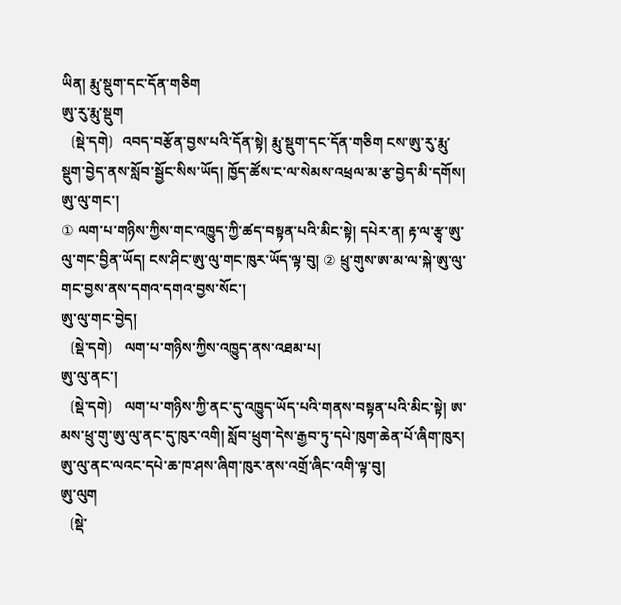ཡིན། རྨུ་སྡུག་དང་དོན་གཅིག
ཨུ་རུ་རྨུ་སྡུག
〔སྡེ་དགེ〕འབད་བརྩོན་བྱས་པའི་དོན་སྟེ། རྨུ་སྡུག་དང་དོན་གཅིག ངས་ཨུ་རུ་རྨུ་སྡུག་བྱེད་ནས་སློབ་སྦྱོང་སིས་ཡོད། ཁྱོད་ཚོས་ང་ལ་སེམས་འཕྲལ་མ་རྩ་བྱེད་མི་དགོས།
ཨུ་ལུ་གང་།
① ལག་པ་གཉིས་ཀྱིས་གང་འཁྱུད་ཀྱི་ཚད་བསྟན་པའི་མིང་སྟེ། དཔེར་ན། རྟ་ལ་རྩྭ་ཨུ་ལུ་གང་བྱིན་ཡོད། ངས་ཤིང་ཨུ་ལུ་གང་ཁུར་ཡོད་ལྟ་བུ། ② ཕྲུ་གུས་ཨ་མ་ལ་སྐེ་ཨུ་ལུ་གང་བྱས་ནས་དགའ་དགའ་བྱས་སོང་།
ཨུ་ལུ་གང་བྱེད།
〔སྡེ་དགེ〕 ལག་པ་གཉིས་ཀྱིས་འཁྱུད་ནས་འཐམ་པ།
ཨུ་ལུ་ནང་།
〔སྡེ་དགེ〕 ལག་པ་གཉིས་ཀྱི་ནང་དུ་འཁྱུད་ཡོད་པའི་གནས་བསྟན་པའི་མིང་སྟེ། ཨ་མས་ཕྲུ་གུ་ཨུ་ལུ་ནང་དུ་ཁུར་འགི། སློབ་ཕྲུག་དེས་རྒྱབ་ཏུ་དཔེ་ཁུག་ཆེན་པོ་ཞིག་ཁུར། ཨུ་ལུ་ནང་ལའང་དཔེ་ཆ་ཁ་ཤས་ཞིག་ཁུར་ནས་འགྲོ་ཞིང་འགི་ལྟ་བུ།
ཨུ་ལུག
〔སྡེ་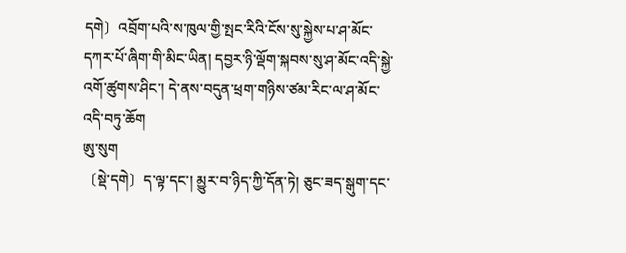དགེ〕འབྲོག་པའི་ས་ཁུལ་གྱི་སྤང་རིའི་ངོས་སུ་སྐྱེས་པ་ཤ་མོང་དཀར་པོ་ཞིག་གི་མིང་ཡིན། དབྱར་ཉི་ལྡོག་སྐབས་སུ་ཤ་མོང་འདི་སྐྱེ་འགོ་ཚུགས་ཤིང་། དེ་ནས་བདུན་ཕྲག་གཉིས་ཙམ་རིང་ལ་ཤ་མོང་འདི་བཏུ་ཆོག
ཨུ་སུག
〔སྡེ་དགེ〕ད་ལྟ་དང་། མྱུར་བ་ཉིད་ཀྱི་དོན་ཏེ། ཅུང་ཟད་སྒུག་དང་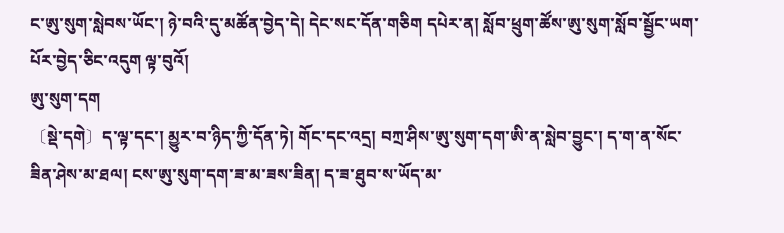ང་ཨུ་སུག་སླེབས་ཡོང་། ཉེ་བའི་དུ་མཚོན་བྱེད་དེ། དེང་སང་དོན་གཅིག དཔེར་ན། སློབ་ཕྲུག་ཚོས་ཨུ་སུག་སློབ་སྦྱོང་ཡག་པོར་བྱེད་ཅིང་འདུག ལྟ་བུའོ།
ཨུ་སུག་དག
〔སྡེ་དགེ〕ད་ལྟ་དང་། མྱུར་བ་ཉིད་ཀྱི་དོན་ཏེ། གོང་དང་འདྲ། བཀྲ་ཤིས་ཨུ་སུག་དག་ཨི་ན་སླེབ་བྱུང་། ད་ག་ན་སོང་ཟིན་ཤེས་མ་ཐལ། ངས་ཨུ་སུག་དག་ཟ་མ་ཟས་ཟིན། ད་ཟ་ཐུབ་ས་ཡོད་མ་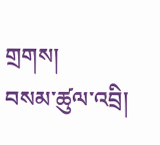གྲགས།
བསམ་ཚུལ་འབྲི།